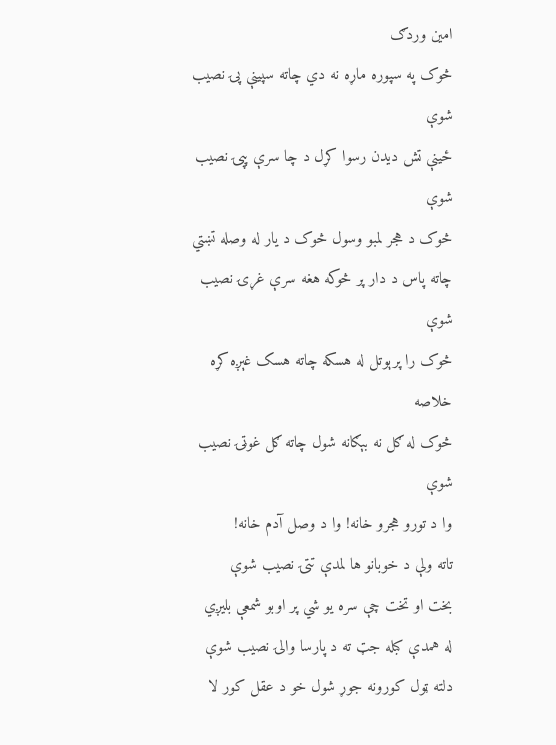امین وردګ
څوک په سپوره ماړه نه دي چاته سپینې پۍ نصیب شوې
ځینې تش دیدن رسوا کړل د چا سرې پپۍ نصیب شوې
څوک د هجر لمبو وسول څوک د یار له وصله تښتي
چاته پاس د دار پر څوکه هغه سرې غړۍ نصیب شوې
څوک را پرېوتل له هسکه چاته هسک غېږه کړه خلاصه
څوک له ګل نه بېګانه شول چاته ګل غوټۍ نصیب شوې
وا د تورو هجرو خانه! وا د وصل آدم خانه!
تاته ولې د خوبانو ها لمدې تتۍ نصیب شوې
بخت او تخت چې سره یو شي پر اوبو شمعې بلیږي
له همدې کبله جټ ته د پارسا والۍ نصیب شوې
دلته ټول کورونه جوړ شول خو د عقل کور لا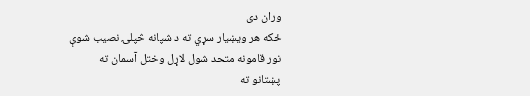وران دی
ځکه هر ویښیار سړي ته د شپانه څپلۍ نصیب شوې
نور قامونه متحد شول لاړل وختل آسمان ته
پښتانو ته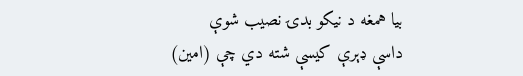بیا همغه د نیکو بدۍ نصیب شوې
داسې ډېرې کیسې شته دي چې (امین)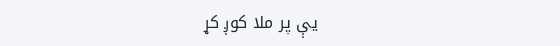یې پر ملا کوږ کړ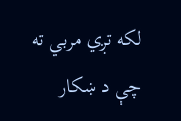لکه تږي مربي ته چې د ښکار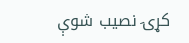کړۍ نصیب شوې